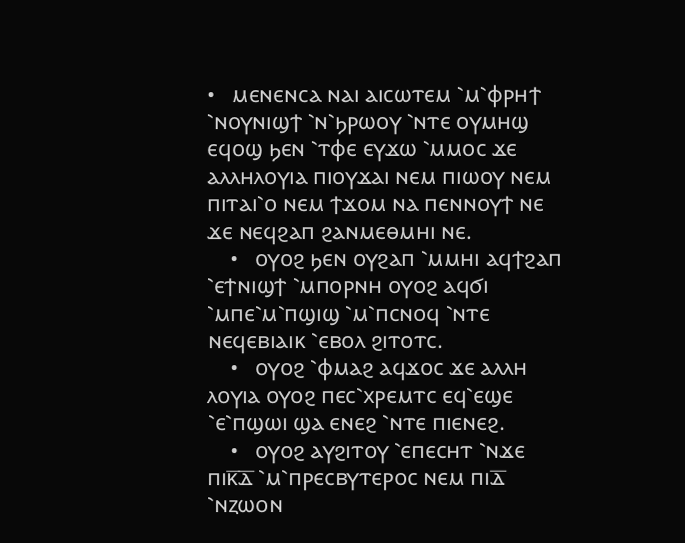•   ⲙⲉⲛⲉⲛⲥⲁ ⲛⲁⲓ ⲁⲓⲥⲱⲧⲉⲙ ⳿ⲙ⳿ⲫⲣⲏϯ ⳿ⲛⲟⲩⲛⲓϣϯ ⳿ⲛ⳿ϧⲣⲱⲟⲩ ⳿ⲛⲧⲉ ⲟⲩⲙⲏϣ ⲉϥⲟϣ ϧⲉⲛ ⳿ⲧⲫⲉ ⲉⲩϫⲱ ⳿ⲙⲙⲟⲥ ϫⲉ ⲁⲗⲗⲏⲗⲟⲩⲓⲁ ⲡⲓⲟⲩϫⲁⲓ ⲛⲉⲙ ⲡⲓⲱⲟⲩ ⲛⲉⲙ ⲡⲓⲧⲁⲓ⳿ⲟ ⲛⲉⲙ ϯϫⲟⲙ ⲛⲁ ⲡⲉⲛⲛⲟⲩϯ ⲛⲉ ϫⲉ ⲛⲉϥϩⲁⲡ ϩⲁⲛⲙⲉⲑⲙⲏⲓ ⲛⲉ.
    •   ⲟⲩⲟϩ ϧⲉⲛ ⲟⲩϩⲁⲡ ⳿ⲙⲙⲏⲓ ⲁϥϯϩⲁⲡ ⳿ⲉϯⲛⲓϣϯ ⳿ⲙⲡⲟⲣⲛⲏ ⲟⲩⲟϩ ⲁϥϭⲓ ⳿ⲙⲡⲉ⳿ⲙ⳿ⲡϣⲓϣ ⳿ⲙ⳿ⲡⲥⲛⲟϥ ⳿ⲛⲧⲉ ⲛⲉϥⲉⲃⲓⲁⲓⲕ ⳿ⲉⲃⲟⲗ ϩⲓⲧⲟⲧⲥ.
    •   ⲟⲩⲟϩ ⳿ⲫⲙⲁϩ ⲁϥϫⲟⲥ ϫⲉ ⲁⲗⲗⲏ ⲗⲟⲩⲓⲁ ⲟⲩⲟϩ ⲡⲉⲥ⳿ⲭⲣⲉⲙⲧⲥ ⲉϥ⳿ⲉϣⲉ ⳿ⲉ⳿ⲡϣⲱⲓ ϣⲁ ⲉⲛⲉϩ ⳿ⲛⲧⲉ ⲡⲓⲉⲛⲉϩ.
    •   ⲟⲩⲟϩ ⲁⲩϩⲓⲧⲟⲩ ⳿ⲉⲡⲉⲥⲏⲧ ⳿ⲛϫⲉ ⲡⲓⲕ̅ⲇ̅ ⳿ⲙ⳿ⲡⲣⲉⲥⲃⲩⲧⲉⲣⲟⲥ ⲛⲉⲙ ⲡⲓⲇ̅ ⳿ⲛⲍⲱⲟⲛ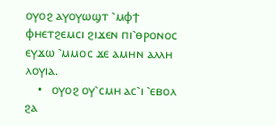ⲟⲩⲟϩ ⲁⲩⲟⲩⲱϣⲧ ⳿ⲙⲫϯ ⲫⲏⲉⲧϩⲉⲙⲥⲓ ϩⲓϫⲉⲛ ⲡⲓ⳿ⲑⲣⲟⲛⲟⲥ ⲉⲩϫⲱ ⳿ⲙⲙⲟⲥ ϫⲉ ⲁⲙⲏⲛ ⲁⲗⲗⲏ ⲗⲟⲩⲓⲁ.
    •   ⲟⲩⲟϩ ⲟⲩ⳿ⲥⲙⲏ ⲁⲥ⳿ⲓ ⳿ⲉⲃⲟⲗ ϩⲁ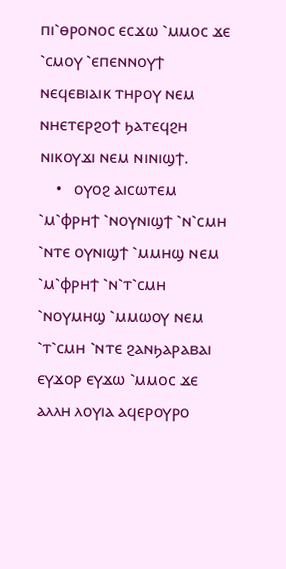ⲡⲓ⳿ⲑⲣⲟⲛⲟⲥ ⲉⲥϫⲱ ⳿ⲙⲙⲟⲥ ϫⲉ ⳿ⲥⲙⲟⲩ ⳿ⲉⲡⲉⲛⲛⲟⲩϯ ⲛⲉϥⲉⲃⲓⲁⲓⲕ ⲧⲏⲣⲟⲩ ⲛⲉⲙ ⲛⲏⲉⲧⲉⲣϩⲟϯ ϧⲁⲧⲉϥϩⲏ ⲛⲓⲕⲟⲩϫⲓ ⲛⲉⲙ ⲛⲓⲛⲓϣϯ.
    •   ⲟⲩⲟϩ ⲁⲓⲥⲱⲧⲉⲙ ⳿ⲙ⳿ⲫⲣⲏϯ ⳿ⲛⲟⲩⲛⲓϣϯ ⳿ⲛ⳿ⲥⲙⲏ ⳿ⲛⲧⲉ ⲟⲩⲛⲓϣϯ ⳿ⲙⲙⲏϣ ⲛⲉⲙ ⳿ⲙ⳿ⲫⲣⲏϯ ⳿ⲛ⳿ⲧ⳿ⲥⲙⲏ ⳿ⲛⲟⲩⲙⲏϣ ⳿ⲙⲙⲱⲟⲩ ⲛⲉⲙ ⳿ⲧ⳿ⲥⲙⲏ ⳿ⲛⲧⲉ ϩⲁⲛϧⲁⲣⲁⲃⲁⲓ ⲉⲩϫⲟⲣ ⲉⲩϫⲱ ⳿ⲙⲙⲟⲥ ϫⲉ ⲁⲗⲗⲏ ⲗⲟⲩⲓⲁ ⲁϥⲉⲣⲟⲩⲣⲟ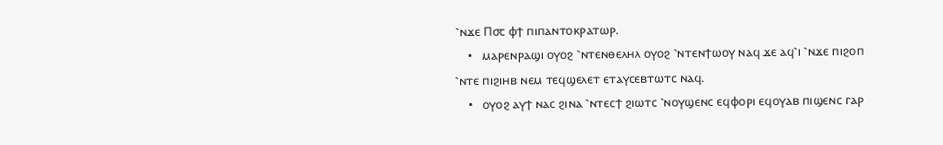⳿ⲛϫⲉ Ⲡ⳪ ⲫϯ ⲡⲓⲡⲁⲛⲧⲟⲕⲣⲁⲧⲱⲣ.
    •   ⲙⲁⲣⲉⲛⲣⲁϣⲓ ⲟⲩⲟϩ ⳿ⲛⲧⲉⲛⲑⲉⲗⲏⲗ ⲟⲩⲟϩ ⳿ⲛⲧⲉⲛϯⲱⲟⲩ ⲛⲁϥ ϫⲉ ⲁϥ⳿ⲓ ⳿ⲛϫⲉ ⲡⲓϩⲟⲡ ⳿ⲛⲧⲉ ⲡⲓϩⲓⲏⲃ ⲛⲉⲙ ⲧⲉϥϣⲉⲗⲉⲧ ⲉⲧⲁⲩⲥⲉⲃⲧⲱⲧⲥ ⲛⲁϥ.
    •   ⲟⲩⲟϩ ⲁⲩϯ ⲛⲁⲥ ϩⲓⲛⲁ ⳿ⲛⲧⲉⲥϯ ϩⲓⲱⲧⲥ ⳿ⲛⲟⲩϣⲉⲛⲥ ⲉϥⲫⲟⲣⲓ ⲉϥⲟⲩⲁⲃ ⲡⲓϣⲉⲛⲥ ⲅⲁⲣ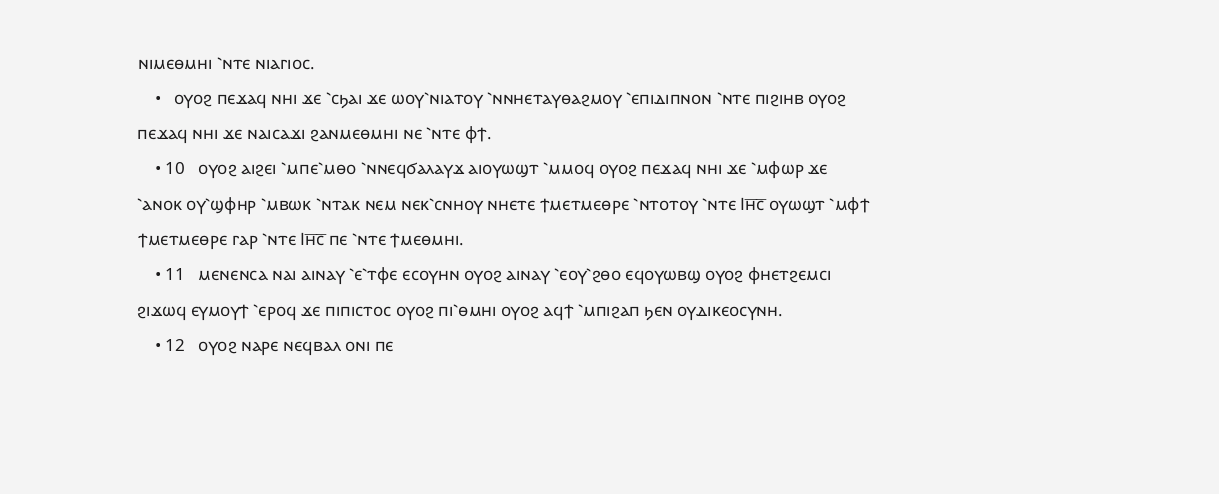ⲛⲓⲙⲉⲑⲙⲏⲓ ⳿ⲛⲧⲉ ⲛⲓⲁⲅⲓⲟⲥ.
    •   ⲟⲩⲟϩ ⲡⲉϫⲁϥ ⲛⲏⲓ ϫⲉ ⳿ⲥϧⲁⲓ ϫⲉ ⲱⲟⲩ⳿ⲛⲓⲁⲧⲟⲩ ⳿ⲛⲛⲏⲉⲧⲁⲩⲑⲁϩⲙⲟⲩ ⳿ⲉⲡⲓⲇⲓⲡⲛⲟⲛ ⳿ⲛⲧⲉ ⲡⲓϩⲓⲏⲃ ⲟⲩⲟϩ ⲡⲉϫⲁϥ ⲛⲏⲓ ϫⲉ ⲛⲁⲓⲥⲁϫⲓ ϩⲁⲛⲙⲉⲑⲙⲏⲓ ⲛⲉ ⳿ⲛⲧⲉ ⲫϯ.
    • 10   ⲟⲩⲟϩ ⲁⲓϩⲉⲓ ⳿ⲙⲡⲉ⳿ⲙⲑⲟ ⳿ⲛⲛⲉϥϭⲁⲗⲁⲩϫ ⲁⲓⲟⲩⲱϣⲧ ⳿ⲙⲙⲟϥ ⲟⲩⲟϩ ⲡⲉϫⲁϥ ⲛⲏⲓ ϫⲉ ⳿ⲙⲫⲱⲣ ϫⲉ ⳿ⲁⲛⲟⲕ ⲟⲩ⳿ϣⲫⲏⲣ ⳿ⲙⲃⲱⲕ ⳿ⲛⲧⲁⲕ ⲛⲉⲙ ⲛⲉⲕ⳿ⲥⲛⲏⲟⲩ ⲛⲏⲉⲧⲉ ϯⲙⲉⲧⲙⲉⲑⲣⲉ ⳿ⲛⲧⲟⲧⲟⲩ ⳿ⲛⲧⲉ Ⲓⲏ̅ⲥ̅ ⲟⲩⲱϣⲧ ⳿ⲙⲫϯ ϯⲙⲉⲧⲙⲉⲑⲣⲉ ⲅⲁⲣ ⳿ⲛⲧⲉ Ⲓⲏ̅ⲥ̅ ⲡⲉ ⳿ⲛⲧⲉ ϯⲙⲉⲑⲙⲏⲓ.
    • 11   ⲙⲉⲛⲉⲛⲥⲁ ⲛⲁⲓ ⲁⲓⲛⲁⲩ ⳿ⲉ⳿ⲧⲫⲉ ⲉⲥⲟⲩⲏⲛ ⲟⲩⲟϩ ⲁⲓⲛⲁⲩ ⳿ⲉⲟⲩ⳿ϩⲑⲟ ⲉϥⲟⲩⲱⲃϣ ⲟⲩⲟϩ ⲫⲏⲉⲧϩⲉⲙⲥⲓ ϩⲓϫⲱϥ ⲉⲩⲙⲟⲩϯ ⳿ⲉⲣⲟϥ ϫⲉ ⲡⲓⲡⲓⲥⲧⲟⲥ ⲟⲩⲟϩ ⲡⲓ⳿ⲑⲙⲏⲓ ⲟⲩⲟϩ ⲁϥϯ ⳿ⲙⲡⲓϩⲁⲡ ϧⲉⲛ ⲟⲩⲇⲓⲕⲉⲟⲥⲩⲛⲏ.
    • 12   ⲟⲩⲟϩ ⲛⲁⲣⲉ ⲛⲉϥⲃⲁⲗ ⲟⲛⲓ ⲡⲉ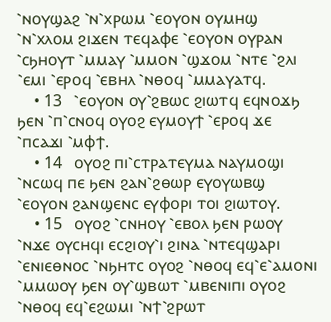⳿ⲛⲟⲩϣⲁϩ ⳿ⲛ⳿ⲭⲣⲱⲙ ⳿ⲉⲟⲩⲟⲛ ⲟⲩⲙⲏϣ ⳿ⲛ⳿ⲭⲗⲟⲙ ϩⲓϫⲉⲛ ⲧⲉϥⲁⲫⲉ ⳿ⲉⲟⲩⲟⲛ ⲟⲩⲣⲁⲛ ⳿ⲥϧⲏⲟⲩⲧ ⳿ⲙⲙⲁⲩ ⳿ⲙⲙⲟⲛ ⳿ϣϫⲟⲙ ⳿ⲛⲧⲉ ⳿ϩⲗⲓ ⳿ⲉⲙⲓ ⳿ⲉⲣⲟϥ ⳿ⲉⲃⲏⲗ ⳿ⲛⲑⲟϥ ⳿ⲙⲙⲁⲩⲁⲧϥ.
    • 13   ⳿ⲉⲟⲩⲟⲛ ⲟⲩ⳿ϩⲃⲱⲥ ϩⲓⲱⲧϥ ⲉϥⲛⲟϫϧ ϧⲉⲛ ⳿ⲡ⳿ⲥⲛⲟϥ ⲟⲩⲟϩ ⲉⲩⲙⲟⲩϯ ⳿ⲉⲣⲟϥ ϫⲉ ⳿ⲡⲥⲁϫⲓ ⳿ⲙⲫϯ.
    • 14   ⲟⲩⲟϩ ⲡⲓ⳿ⲥⲧⲣⲁⲧⲉⲩⲙⲁ ⲛⲁⲩⲙⲟϣⲓ ⳿ⲛⲥⲱϥ ⲡⲉ ϧⲉⲛ ϩⲁⲛ⳿ϩⲑⲱⲣ ⲉⲩⲟⲩⲱⲃϣ ⳿ⲉⲟⲩⲟⲛ ϩⲁⲛϣⲉⲛⲥ ⲉⲩⲫⲟⲣⲓ ⲧⲟⲓ ϩⲓⲱⲧⲟⲩ.
    • 15   ⲟⲩⲟϩ ⳿ⲥⲛⲏⲟⲩ ⳿ⲉⲃⲟⲗ ϧⲉⲛ ⲣⲱⲟⲩ ⳿ⲛϫⲉ ⲟⲩⲥⲏϥⲓ ⲉⲥϩⲓⲟⲩ⳿ⲓ ϩⲓⲛⲁ ⳿ⲛⲧⲉϥϣⲁⲣⲓ ⳿ⲉⲛⲓⲉⲑⲛⲟⲥ ⳿ⲛϧⲏⲧⲥ ⲟⲩⲟϩ ⳿ⲛⲑⲟϥ ⲉϥ⳿ⲉ⳿ⲁⲙⲟⲛⲓ ⳿ⲙⲙⲱⲟⲩ ϧⲉⲛ ⲟⲩ⳿ϣⲃⲱⲧ ⳿ⲙⲃⲉⲛⲓⲡⲓ ⲟⲩⲟϩ ⳿ⲛⲑⲟϥ ⲉϥ⳿ⲉϩⲱⲙⲓ ⳿ⲛϯ⳿ϩⲣⲱⲧ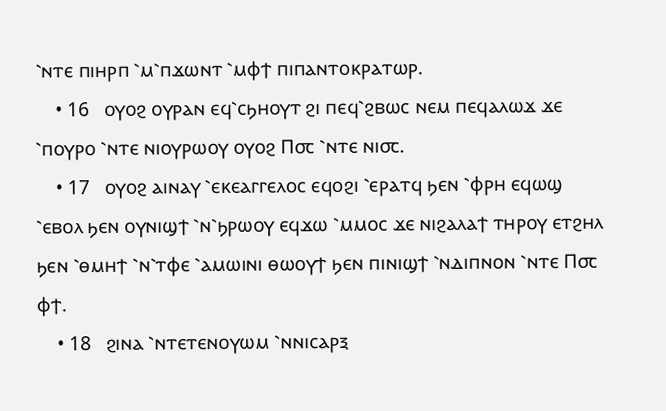⳿ⲛⲧⲉ ⲡⲓⲏⲣⲡ ⳿ⲙ⳿ⲡϫⲱⲛⲧ ⳿ⲙⲫϯ ⲡⲓⲡⲁⲛⲧⲟⲕⲣⲁⲧⲱⲣ.
    • 16   ⲟⲩⲟϩ ⲟⲩⲣⲁⲛ ⲉϥ⳿ⲥϧⲏⲟⲩⲧ ϩⲓ ⲡⲉϥ⳿ϩⲃⲱⲥ ⲛⲉⲙ ⲡⲉϥⲁⲗⲱϫ ϫⲉ ⳿ⲡⲟⲩⲣⲟ ⳿ⲛⲧⲉ ⲛⲓⲟⲩⲣⲱⲟⲩ ⲟⲩⲟϩ Ⲡ⳪ ⳿ⲛⲧⲉ ⲛⲓ⳪.
    • 17   ⲟⲩⲟϩ ⲁⲓⲛⲁⲩ ⳿ⲉⲕⲉⲁⲅⲅⲉⲗⲟⲥ ⲉϥⲟϩⲓ ⳿ⲉⲣⲁⲧϥ ϧⲉⲛ ⳿ⲫⲣⲏ ⲉϥⲱϣ ⳿ⲉⲃⲟⲗ ϧⲉⲛ ⲟⲩⲛⲓϣϯ ⳿ⲛ⳿ϧⲣⲱⲟⲩ ⲉϥϫⲱ ⳿ⲙⲙⲟⲥ ϫⲉ ⲛⲓϩⲁⲗⲁϯ ⲧⲏⲣⲟⲩ ⲉⲧϩⲏⲗ ϧⲉⲛ ⳿ⲑⲙⲏϯ ⳿ⲛ⳿ⲧⲫⲉ ⳿ⲁⲙⲱⲓⲛⲓ ⲑⲱⲟⲩϯ ϧⲉⲛ ⲡⲓⲛⲓϣϯ ⳿ⲛⲇⲓⲡⲛⲟⲛ ⳿ⲛⲧⲉ Ⲡ⳪ ⲫϯ.
    • 18   ϩⲓⲛⲁ ⳿ⲛⲧⲉⲧⲉⲛⲟⲩⲱⲙ ⳿ⲛⲛⲓⲥⲁⲣⲝ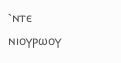⳿ⲛⲧⲉ ⲛⲓⲟⲩⲣⲱⲟⲩ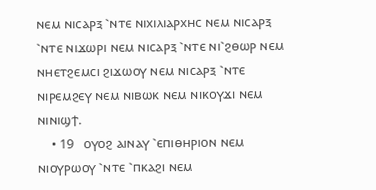ⲛⲉⲙ ⲛⲓⲥⲁⲣⲝ ⳿ⲛⲧⲉ ⲛⲓⲭⲓⲗⲓⲁⲣⲭⲏⲥ ⲛⲉⲙ ⲛⲓⲥⲁⲣⲝ ⳿ⲛⲧⲉ ⲛⲓϫⲱⲣⲓ ⲛⲉⲙ ⲛⲓⲥⲁⲣⲝ ⳿ⲛⲧⲉ ⲛⲓ⳿ϩⲑⲱⲣ ⲛⲉⲙ ⲛⲏⲉⲧϩⲉⲙⲥⲓ ϩⲓϫⲱⲟⲩ ⲛⲉⲙ ⲛⲓⲥⲁⲣⲝ ⳿ⲛⲧⲉ ⲛⲓⲣⲉⲙϩⲉⲩ ⲛⲉⲙ ⲛⲓⲃⲱⲕ ⲛⲉⲙ ⲛⲓⲕⲟⲩϫⲓ ⲛⲉⲙ ⲛⲓⲛⲓϣϯ.
    • 19   ⲟⲩⲟϩ ⲁⲓⲛⲁⲩ ⳿ⲉⲡⲓⲑⲏⲣⲓⲟⲛ ⲛⲉⲙ ⲛⲓⲟⲩⲣⲱⲟⲩ ⳿ⲛⲧⲉ ⳿ⲡⲕⲁϩⲓ ⲛⲉⲙ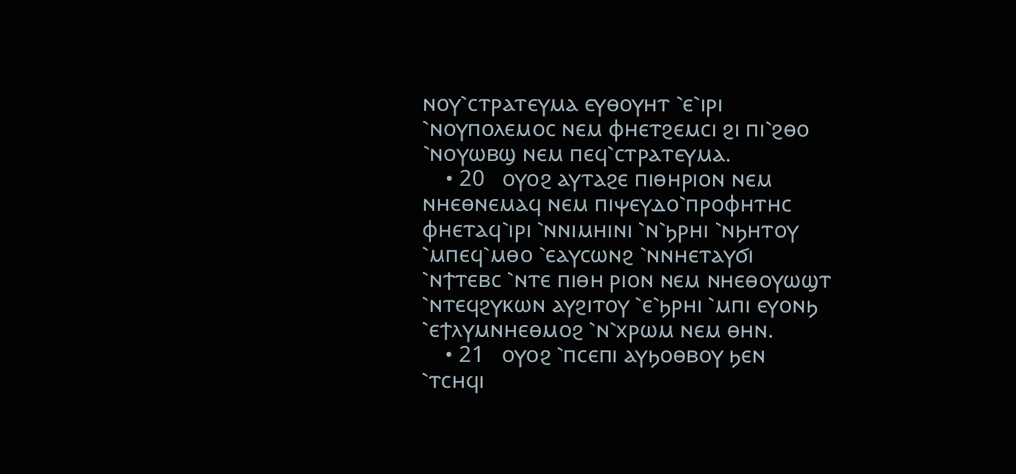ⲛⲟⲩ⳿ⲥⲧⲣⲁⲧⲉⲩⲙⲁ ⲉⲩⲑⲟⲩⲏⲧ ⳿ⲉ⳿ⲓⲣⲓ ⳿ⲛⲟⲩⲡⲟⲗⲉⲙⲟⲥ ⲛⲉⲙ ⲫⲏⲉⲧϩⲉⲙⲥⲓ ϩⲓ ⲡⲓ⳿ϩⲑⲟ ⳿ⲛⲟⲩⲱⲃϣ ⲛⲉⲙ ⲡⲉϥ⳿ⲥⲧⲣⲁⲧⲉⲩⲙⲁ.
    • 20   ⲟⲩⲟϩ ⲁⲩⲧⲁϩⲉ ⲡⲓⲑⲏⲣⲓⲟⲛ ⲛⲉⲙ ⲛⲏⲉⲑⲛⲉⲙⲁϥ ⲛⲉⲙ ⲡⲓⲯⲉⲩⲇⲟ⳿ⲡⲣⲟⲫⲏⲧⲏⲥ ⲫⲏⲉⲧⲁϥ⳿ⲓⲣⲓ ⳿ⲛⲛⲓⲙⲏⲓⲛⲓ ⳿ⲛ⳿ϧⲣⲏⲓ ⳿ⲛϧⲏⲧⲟⲩ ⳿ⲙⲡⲉϥ⳿ⲙⲑⲟ ⳿ⲉⲁⲩⲥⲱⲛϩ ⳿ⲛⲛⲏⲉⲧⲁⲩϭⲓ ⳿ⲛϯⲧⲉⲃⲥ ⳿ⲛⲧⲉ ⲡⲓⲑⲏ ⲣⲓⲟⲛ ⲛⲉⲙ ⲛⲏⲉⲑⲟⲩⲱϣⲧ ⳿ⲛⲧⲉϥϩⲩⲕⲱⲛ ⲁⲩϩⲓⲧⲟⲩ ⳿ⲉ⳿ϧⲣⲏⲓ ⳿ⲙⲡⲓ ⲉⲩⲟⲛϧ ⳿ⲉϯⲗⲩⲙⲛⲏⲉⲑⲙⲟϩ ⳿ⲛ⳿ⲭⲣⲱⲙ ⲛⲉⲙ ⲑⲏⲛ.
    • 21   ⲟⲩⲟϩ ⳿ⲡⲥⲉⲡⲓ ⲁⲩϧⲟⲑⲃⲟⲩ ϧⲉⲛ ⳿ⲧⲥⲏϥⲓ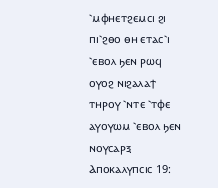⳿ⲙⲫⲏⲉⲧϩⲉⲙⲥⲓ ϩⲓ ⲡⲓ⳿ϩⲑⲟ ⲑⲏ ⲉⲧⲁⲥ⳿ⲓ ⳿ⲉⲃⲟⲗ ϧⲉⲛ ⲣⲱϥ ⲟⲩⲟϩ ⲛⲓϩⲁⲗⲁϯ ⲧⲏⲣⲟⲩ ⳿ⲛⲧⲉ ⳿ⲧⲫⲉ ⲁⲩⲟⲩⲱⲙ ⳿ⲉⲃⲟⲗ ϧⲉⲛ ⲛⲟⲩⲥⲁⲣⲝ
Ⲁⲡⲟⲕⲁⲗⲩⲡⲥⲓⲥ 19: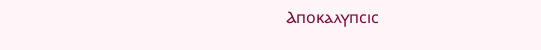Ⲁⲡⲟⲕⲁⲗⲩⲡⲥⲓⲥ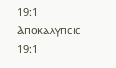19:1
Ⲁⲡⲟⲕⲁⲗⲩⲡⲥⲓⲥ 19:1